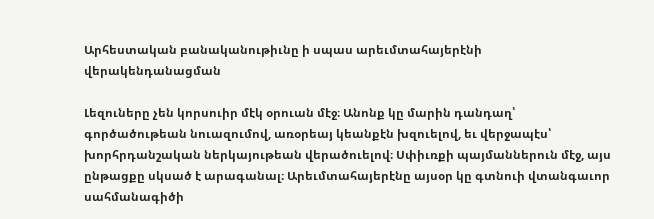Արհեստական բանականութիւնը ի սպաս արեւմտահայերէնի վերակենդանացման

Լեզուները չեն կորսուիր մէկ օրուան մէջ։ Անոնք կը մարին դանդաղ՝ գործածութեան նուազումով, առօրեայ կեանքէն խզուելով, եւ վերջապէս՝ խորհրդանշական ներկայութեան վերածուելով։ Սփիւռքի պայմաններուն մէջ, այս ընթացքը սկսած է արագանալ։ Արեւմտահայերէնը այսօր կը գտնուի վտանգաւոր սահմանագիծի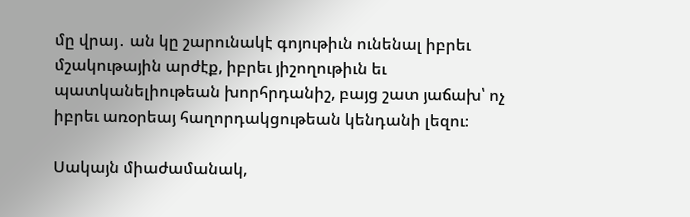մը վրայ․ ան կը շարունակէ գոյութիւն ունենալ իբրեւ մշակութային արժէք, իբրեւ յիշողութիւն եւ պատկանելիութեան խորհրդանիշ, բայց շատ յաճախ՝ ոչ իբրեւ առօրեայ հաղորդակցութեան կենդանի լեզու։

Սակայն միաժամանակ,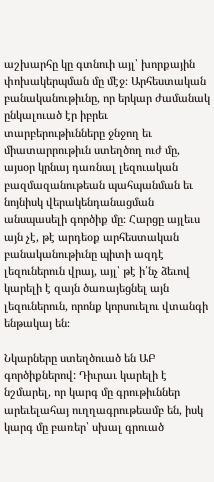աշխարհը կը գտնուի այլ՝ խորքային փոխակերպման մը մէջ։ Արհեստական բանականութիւնը, որ երկար ժամանակ ընկալուած էր իբրեւ տարբերութիւնները ջնջող եւ միատարրութիւն ստեղծող ուժ մը, այսօր կրնայ դառնալ լեզուական բազմազանութեան պահպանման եւ նոյնիսկ վերակենդանացման անսպասելի գործիք մը։ Հարցը այլեւս այն չէ, թէ արդեօք արհեստական բանականութիւնը պիտի ազդէ լեզուներուն վրայ, այլ՝ թէ ի՛նչ ձեւով կարելի է զայն ծառայեցնել այն լեզուներուն, որոնք կորսուելու վտանգի ենթակայ են։

Նկարները ստեղծուած են ԱԲ գործիքներով: Դիւրաւ կարելի է նշմարել, որ կարգ մը գրութիւններ արեւելահայ ուղղագրութեամբ են, իսկ կարգ մը բառեր՝ սխալ գրուած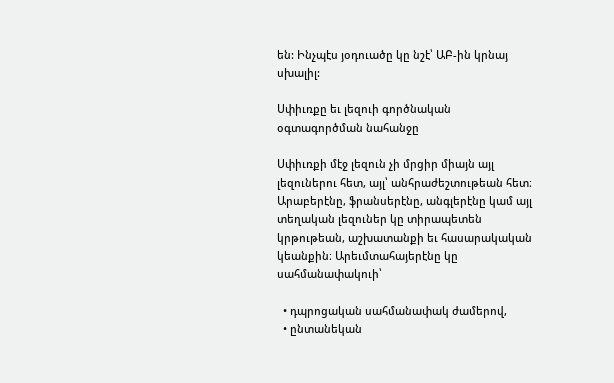են: Ինչպէս յօդուածը կը նշէ՝ ԱԲ-ին կրնայ սխալիլ:

Սփիւռքը եւ լեզուի գործնական օգտագործման նահանջը

Սփիւռքի մէջ լեզուն չի մրցիր միայն այլ լեզուներու հետ, այլ՝ անհրաժեշտութեան հետ։ Արաբերէնը, ֆրանսերէնը, անգլերէնը կամ այլ տեղական լեզուներ կը տիրապետեն կրթութեան, աշխատանքի եւ հասարակական կեանքին։ Արեւմտահայերէնը կը սահմանափակուի՝

  • դպրոցական սահմանափակ ժամերով,
  • ընտանեկան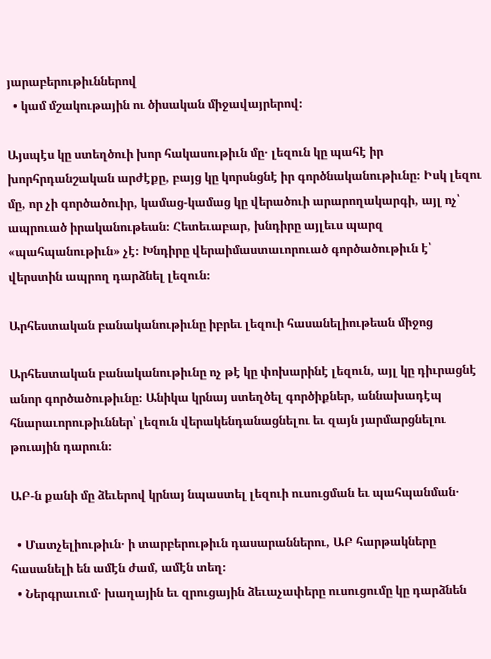յարաբերութիւններով
  • կամ մշակութային ու ծիսական միջավայրերով։

Այսպէս կը ստեղծուի խոր հակասութիւն մը․ լեզուն կը պահէ իր խորհրդանշական արժէքը, բայց կը կորսնցնէ իր գործնականութիւնը։ Իսկ լեզու մը, որ չի գործածուիր, կամաց-կամաց կը վերածուի արարողակարգի, այլ ոչ՝ ապրուած իրականութեան։ Հետեւաբար, խնդիրը այլեւս պարզ «պահպանութիւն» չէ։ Խնդիրը վերաիմաստաւորուած գործածութիւն է՝ վերստին ապրող դարձնել լեզուն։

Արհեստական բանականութիւնը իբրեւ լեզուի հասանելիութեան միջոց

Արհեստական բանականութիւնը ոչ թէ կը փոխարինէ լեզուն, այլ կը դիւրացնէ անոր գործածութիւնը։ Անիկա կրնայ ստեղծել գործիքներ, աննախադէպ հնարաւորութիւններ՝ լեզուն վերակենդանացնելու եւ զայն յարմարցնելու թուային դարուն։

ԱԲ-ն քանի մը ձեւերով կրնայ նպաստել լեզուի ուսուցման եւ պահպանման․

  • Մատչելիութիւն․ ի տարբերութիւն դասարաններու, ԱԲ հարթակները հասանելի են ամէն ժամ, ամէն տեղ։
  • Ներգրաւում․ խաղային եւ զրուցային ձեւաչափերը ուսուցումը կը դարձնեն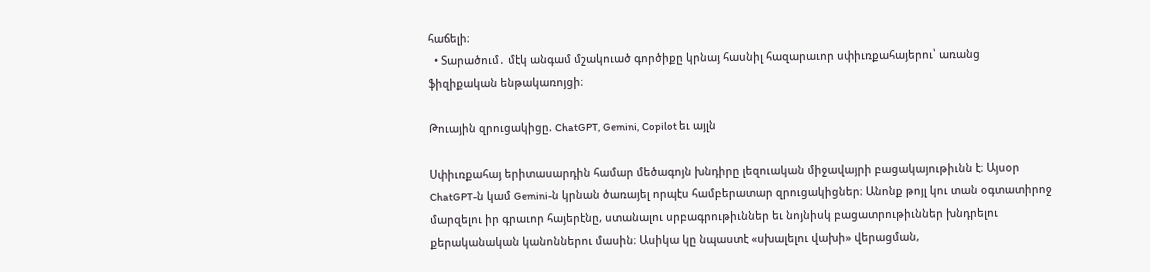հաճելի։
  • Տարածում․ մէկ անգամ մշակուած գործիքը կրնայ հասնիլ հազարաւոր սփիւռքահայերու՝ առանց ֆիզիքական ենթակառոյցի։

Թուային զրուցակիցը. ChatGPT, Gemini, Copilot եւ այլն

Սփիւռքահայ երիտասարդին համար մեծագոյն խնդիրը լեզուական միջավայրի բացակայութիւնն է։ Այսօր ChatGPT-ն կամ Gemini-ն կրնան ծառայել որպէս համբերատար զրուցակիցներ։ Անոնք թոյլ կու տան օգտատիրոջ մարզելու իր գրաւոր հայերէնը, ստանալու սրբագրութիւններ եւ նոյնիսկ բացատրութիւններ խնդրելու քերականական կանոններու մասին։ Ասիկա կը նպաստէ «սխալելու վախի» վերացման,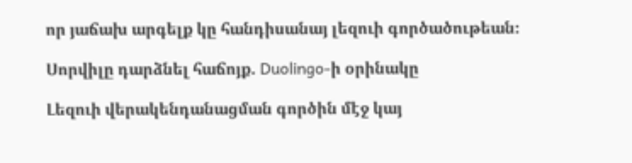որ յաճախ արգելք կը հանդիսանայ լեզուի գործածութեան։

Սորվիլը դարձնել հաճոյք. Duolingo-ի օրինակը

Լեզուի վերակենդանացման գործին մէջ կայ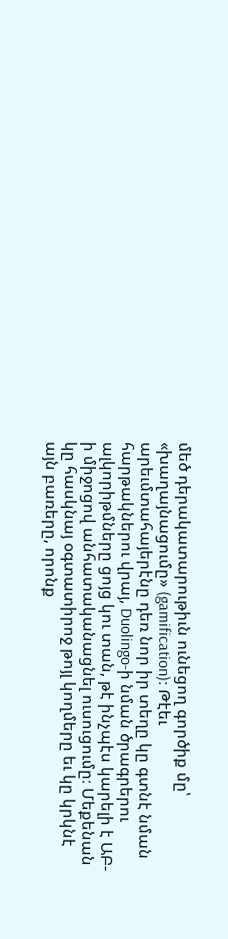մեծ դերակատարութիւն ունեցող գործիք մը՝ «խաղայնացումը» (gamification)։ Թէեւ արեւմտահայերէնը դեռ նոր իր տեղը կը գտնէ նման հարթակներու վրայ, Duolingo-ի նման ծրագրերու ալկորիթմները ցոյց կու տան, թէ ինչպէս կարելի է ԱԲ-ի միջոցով անհատականացնել ուսուցումը։ Մեքենան կը հասկնայ օգտատիրոջ թոյլ կողմերը եւ կը կրկնէ այն բառերը, որոնք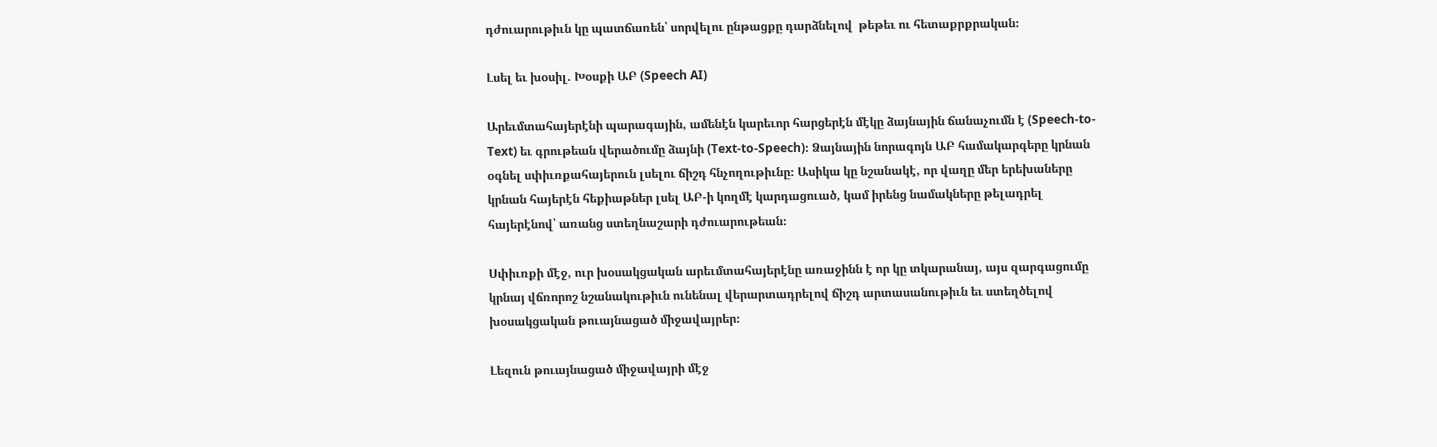դժուարութիւն կը պատճառեն՝ սորվելու ընթացքը դարձնելով  թեթեւ ու հետաքրքրական։

Լսել եւ խօսիլ. Խօսքի ԱԲ (Speech AI)

Արեւմտահայերէնի պարագային, ամենէն կարեւոր հարցերէն մէկը ձայնային ճանաչումն է (Speech-to-Text) եւ գրութեան վերածումը ձայնի (Text-to-Speech)։ Ձայնային նորագոյն ԱԲ համակարգերը կրնան օգնել սփիւռքահայերուն լսելու ճիշդ հնչողութիւնը։ Ասիկա կը նշանակէ, որ վաղը մեր երեխաները կրնան հայերէն հեքիաթներ լսել ԱԲ-ի կողմէ կարդացուած, կամ իրենց նամակները թելադրել հայերէնով՝ առանց ստեղնաշարի դժուարութեան։

Սփիւռքի մէջ, ուր խօսակցական արեւմտահայերէնը առաջինն է որ կը տկարանայ, այս զարգացումը կրնայ վճռորոշ նշանակութիւն ունենալ վերարտադրելով ճիշդ արտասանութիւն եւ ստեղծելով խօսակցական թուայնացած միջավայրեր։

Լեզուն թուայնացած միջավայրի մէջ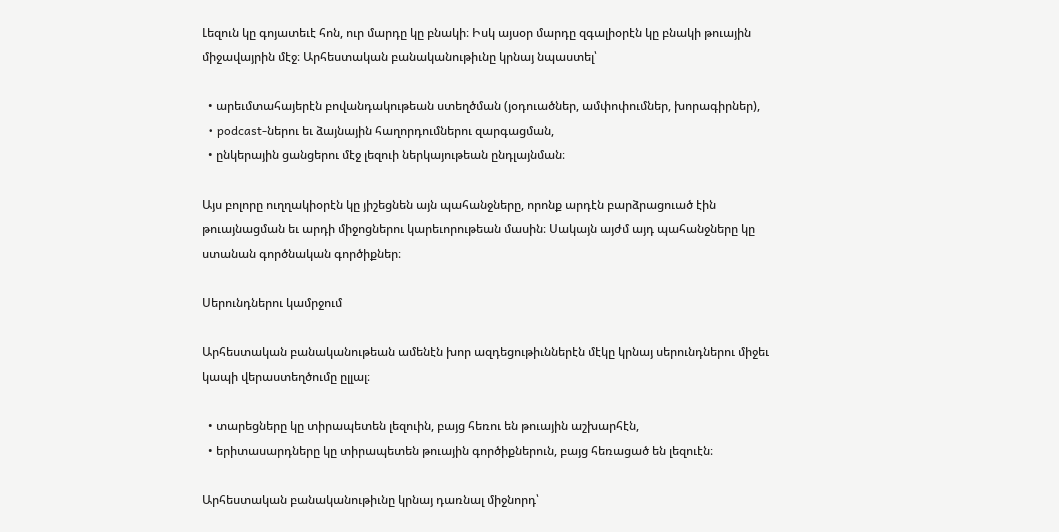Լեզուն կը գոյատեւէ հոն, ուր մարդը կը բնակի։ Իսկ այսօր մարդը զգալիօրէն կը բնակի թուային միջավայրին մէջ։ Արհեստական բանականութիւնը կրնայ նպաստել՝

  • արեւմտահայերէն բովանդակութեան ստեղծման (յօդուածներ, ամփոփումներ, խորագիրներ),
  • podcast-ներու եւ ձայնային հաղորդումներու զարգացման,
  • ընկերային ցանցերու մէջ լեզուի ներկայութեան ընդլայնման։

Այս բոլորը ուղղակիօրէն կը յիշեցնեն այն պահանջները, որոնք արդէն բարձրացուած էին թուայնացման եւ արդի միջոցներու կարեւորութեան մասին։ Սակայն այժմ այդ պահանջները կը ստանան գործնական գործիքներ։

Սերունդներու կամրջում

Արհեստական բանականութեան ամենէն խոր ազդեցութիւններէն մէկը կրնայ սերունդներու միջեւ կապի վերաստեղծումը ըլլալ։

  • տարեցները կը տիրապետեն լեզուին, բայց հեռու են թուային աշխարհէն,
  • երիտասարդները կը տիրապետեն թուային գործիքներուն, բայց հեռացած են լեզուէն։

Արհեստական բանականութիւնը կրնայ դառնալ միջնորդ՝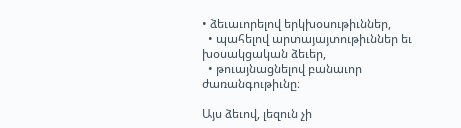• ձեւաւորելով երկխօսութիւններ,
  • պահելով արտայայտութիւններ եւ խօսակցական ձեւեր,
  • թուայնացնելով բանաւոր ժառանգութիւնը։

Այս ձեւով, լեզուն չի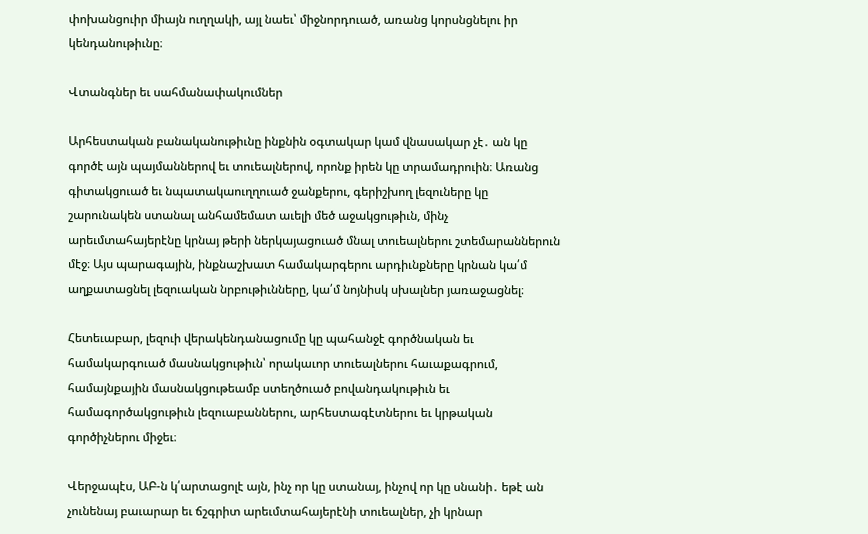փոխանցուիր միայն ուղղակի, այլ նաեւ՝ միջնորդուած, առանց կորսնցնելու իր կենդանութիւնը։

Վտանգներ եւ սահմանափակումներ

Արհեստական բանականութիւնը ինքնին օգտակար կամ վնասակար չէ․ ան կը գործէ այն պայմաններով եւ տուեալներով, որոնք իրեն կը տրամադրուին։ Առանց գիտակցուած եւ նպատակաուղղուած ջանքերու, գերիշխող լեզուները կը շարունակեն ստանալ անհամեմատ աւելի մեծ աջակցութիւն, մինչ արեւմտահայերէնը կրնայ թերի ներկայացուած մնալ տուեալներու շտեմարաններուն մէջ։ Այս պարագային, ինքնաշխատ համակարգերու արդիւնքները կրնան կա՛մ աղքատացնել լեզուական նրբութիւնները, կա՛մ նոյնիսկ սխալներ յառաջացնել։

Հետեւաբար, լեզուի վերակենդանացումը կը պահանջէ գործնական եւ համակարգուած մասնակցութիւն՝ որակաւոր տուեալներու հաւաքագրում, համայնքային մասնակցութեամբ ստեղծուած բովանդակութիւն եւ համագործակցութիւն լեզուաբաններու, արհեստագէտներու եւ կրթական գործիչներու միջեւ։

Վերջապէս, ԱԲ-ն կ՛արտացոլէ այն, ինչ որ կը ստանայ, ինչով որ կը սնանի․ եթէ ան չունենայ բաւարար եւ ճշգրիտ արեւմտահայերէնի տուեալներ, չի կրնար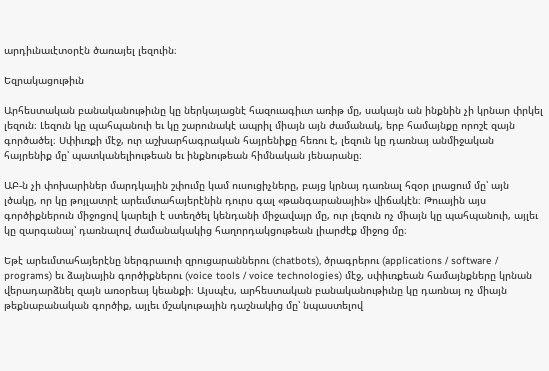արդիւնաւէտօրէն ծառայել լեզուին։

Եզրակացութիւն

Արհեստական բանականութիւնը կը ներկայացնէ հազուագիւտ առիթ մը, սակայն ան ինքնին չի կրնար փրկել լեզուն։ Լեզուն կը պահպանուի եւ կը շարունակէ ապրիլ միայն այն ժամանակ, երբ համայնքը որոշէ զայն գործածել։ Սփիւռքի մէջ, ուր աշխարհագրական հայրենիքը հեռու է, լեզուն կը դառնայ անմիջական հայրենիք մը՝ պատկանելիութեան եւ ինքնութեան հիմնական յենարանը։

ԱԲ-ն չի փոխարիներ մարդկային շփումը կամ ուսուցիչները, բայց կրնայ դառնալ հզօր լրացում մը՝ այն լծակը, որ կը թոյլատրէ արեւմտահայերէնին դուրս գալ «թանգարանային» վիճակէն։ Թուային այս գործիքներուն միջոցով կարելի է ստեղծել կենդանի միջավայր մը, ուր լեզուն ոչ միայն կը պահպանուի, այլեւ կը զարգանայ՝ դառնալով ժամանակակից հաղորդակցութեան լիարժէք միջոց մը։

Եթէ արեւմտահայերէնը ներգրաւուի զրուցարաններու (chatbots), ծրագրերու (applications / software / programs) եւ ձայնային գործիքներու (voice tools / voice technologies) մէջ, սփիւռքեան համայնքները կրնան վերադարձնել զայն առօրեայ կեանքի։ Այսպէս, արհեստական բանականութիւնը կը դառնայ ոչ միայն թեքնաբանական գործիք, այլեւ մշակութային դաշնակից մը՝ նպաստելով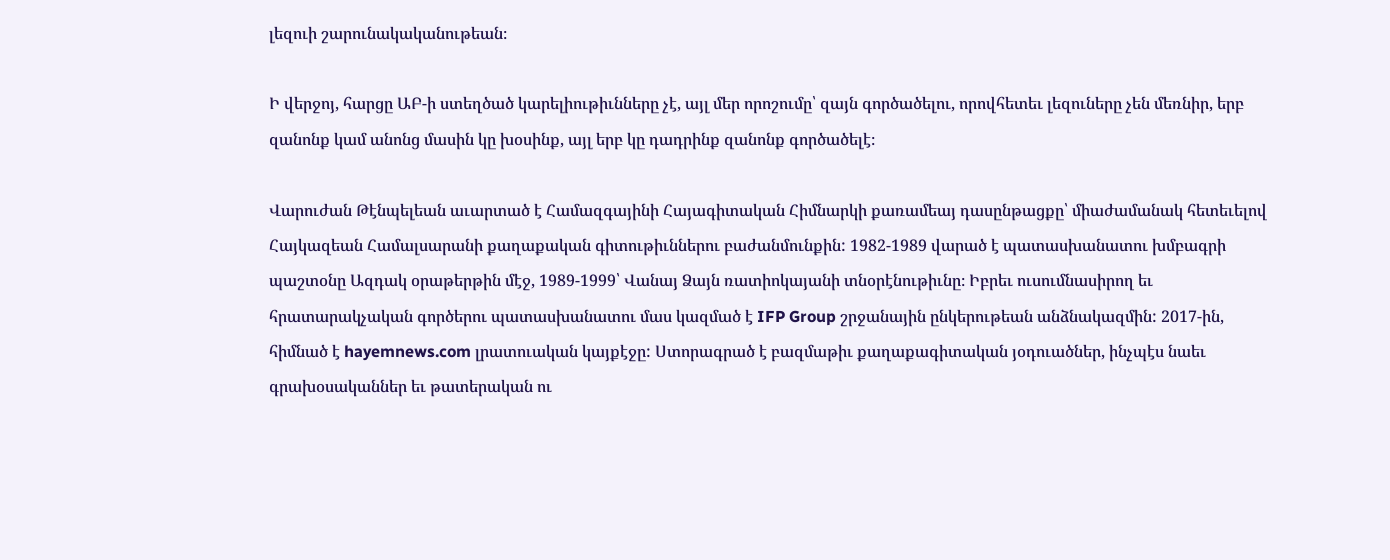լեզուի շարունակականութեան։

Ի վերջոյ, հարցը ԱԲ-ի ստեղծած կարելիութիւնները չէ, այլ մեր որոշումը՝ զայն գործածելու, որովհետեւ լեզուները չեն մեռնիր, երբ զանոնք կամ անոնց մասին կը խօսինք, այլ երբ կը դադրինք զանոնք գործածելէ։

Վարուժան Թէնպելեան աւարտած է Համազգայինի Հայագիտական Հիմնարկի քառամեայ դասընթացքը՝ միաժամանակ հետեւելով Հայկազեան Համալսարանի քաղաքական գիտութիւններու բաժանմունքին: 1982-1989 վարած է պատասխանատու խմբագրի պաշտօնը Ազդակ օրաթերթին մէջ, 1989-1999՝ Վանայ Ձայն ռատիոկայանի տնօրէնութիւնը։ Իբրեւ ուսումնասիրող եւ հրատարակչական գործերու պատասխանատու մաս կազմած է IFP Group շրջանային ընկերութեան անձնակազմին: 2017-ին, հիմնած է hayemnews.com լրատուական կայքէջը: Ստորագրած է բազմաթիւ քաղաքագիտական յօդուածներ, ինչպէս նաեւ գրախօսականներ եւ թատերական ու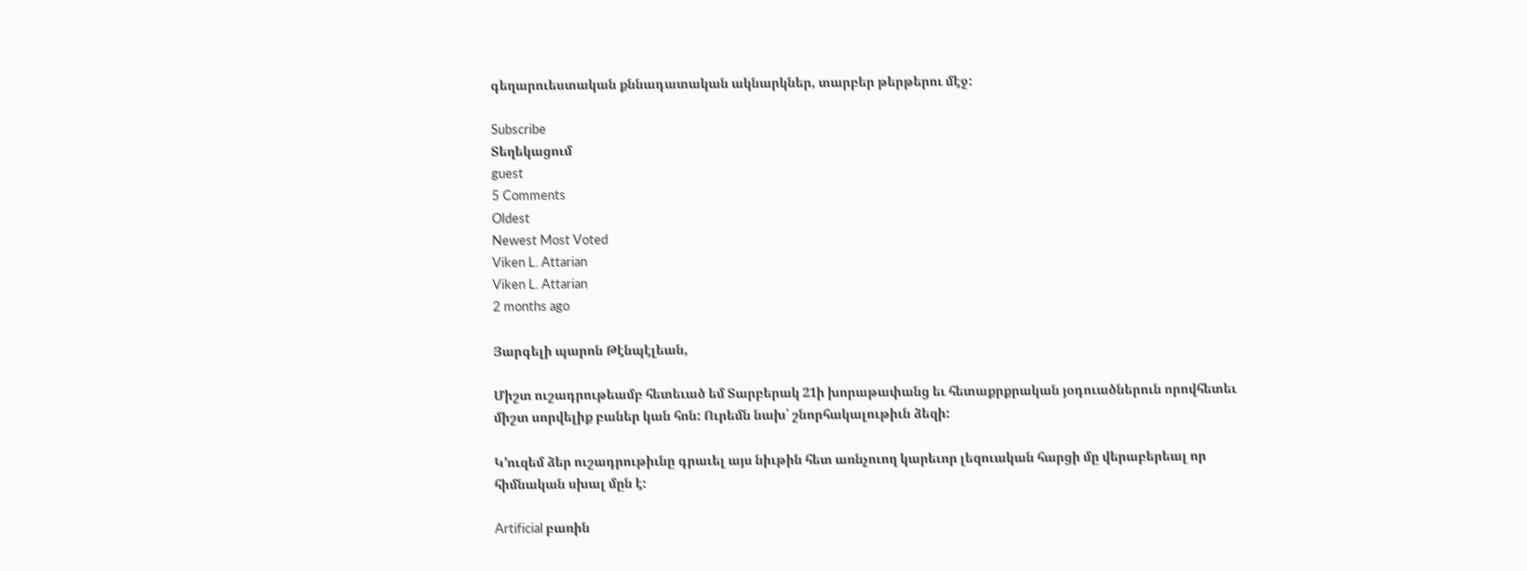գեղարուեստական քննադատական ակնարկներ, տարբեր թերթերու մէջ:

Subscribe
Տեղեկացում
guest
5 Comments
Oldest
Newest Most Voted
Viken L. Attarian
Viken L. Attarian
2 months ago

Յարգելի պարոն Թէնպէլեան,

Միշտ ուշադրութեամբ հետեւած եմ Տարբերակ 21ի խորաթափանց եւ հետաքրքրական յօդուածներուն որովհետեւ միշտ սորվելիք բաներ կան հոն: Ուրեմն նախ՝ շնորհակալութիւն ձեզի:

Կ’ուզեմ ձեր ուշադրութիւնը գրաւել այս նիւթին հետ առնչուող կարեւոր լեզուական հարցի մը վերաբերեալ որ հիմնական սխալ մըն է:

Artificial բառին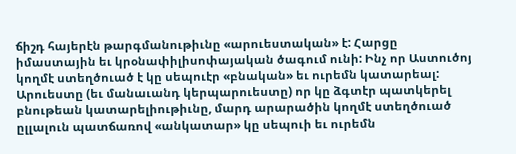ճիշդ հայերէն թարգմանութիւնը «արուեստական» է: Հարցը իմաստային եւ կրօնափիլիսոփայական ծագում ունի: Ինչ որ Աստուծոյ կողմէ ստեղծուած է կը սեպուէր «բնական» եւ ուրեմն կատարեալ: Արուեստը (եւ մանաւանդ կերպարուեստը) որ կը ձգտէր պատկերել բնութեան կատարելիութիւնը, մարդ արարածին կողմէ ստեղծուած ըլլալուն պատճառով «անկատար» կը սեպուի եւ ուրեմն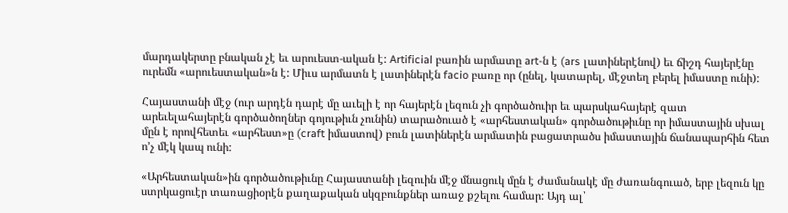մարդակերտը բնական չէ եւ արուեստ-ական է: Artificial բառին արմատը art-ն է (ars լատիներէնով) եւ ճիշդ հայերէնը ուրեմն «արուեստական»ն է: Միւս արմատն է լատիներէն facio բառը որ (ընել, կատարել, մէջտեղ բերել իմաստը ունի):

Հայաստանի մէջ (ուր արդէն դարէ մը աւելի է որ հայերէն լեզուն չի գործածուիր եւ պարսկահայերէ զատ արեւելահայերէն գործածողներ գոյութիւն չունին) տարածուած է «արհեստական» գործածութիւնը որ իմաստային սխալ մըն է որովհետեւ «արհեստ»ը (craft իմաստով) բուն լատիներէն արմատին բացատրածս իմաստային ճանապարհին հետ ո’չ մէկ կապ ունի:

«Արհեստական»ին գործածութիւնը Հայաստանի լեզուին մէջ մնացուկ մըն է ժամանակէ մը ժառանգուած, երբ լեզուն կը ստրկացուէր տառացիօրէն քաղաքական սկզբունքներ առաջ քշելու համար: Այդ ալ՝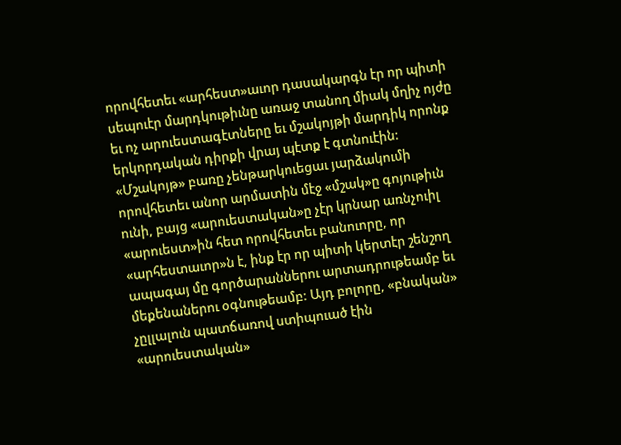որովհետեւ «արհեստ»աւոր դասակարգն էր որ պիտի սեպուէր մարդկութիւնը առաջ տանող միակ մղիչ ոյժը եւ ոչ արուեստագէտները եւ մշակոյթի մարդիկ որոնք երկորդական դիրքի վրայ պէտք է գտնուէին: «Մշակոյթ» բառը չենթարկուեցաւ յարձակումի որովհետեւ անոր արմատին մէջ «մշակ»ը գոյութիւն ունի, բայց «արուեստական»ը չէր կրնար առնչուիլ «արուեստ»ին հետ որովհետեւ բանուորը, որ «արհեստաւոր»ն է, ինք էր որ պիտի կերտէր շենշող ապագայ մը գործարաններու արտադրութեամբ եւ մեքենաներու օգնութեամբ: Այդ բոլորը, «բնական» չըլլալուն պատճառով ստիպուած էին «արուեստական»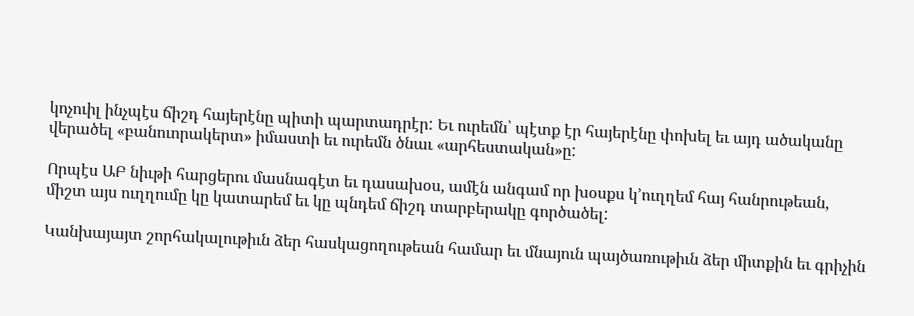կոչուիլ ինչպէս ճիշդ հայերէնը պիտի պարտադրէր: Եւ ուրեմն՝ պէտք էր հայերէնը փոխել եւ այդ ածականը վերածել «բանուորակերտ» իմաստի եւ ուրեմն ծնաւ «արհեստական»ը:

Որպէս ԱԲ նիւթի հարցերու մասնագէտ եւ դասախօս, ամէն անգամ որ խօսքս կ’ուղղեմ հայ հանրութեան, միշտ այս ուղղումը կը կատարեմ եւ կը պնդեմ ճիշդ տարբերակը գործածել:

Կանխայայտ շորհակալութիւն ձեր հասկացողութեան համար եւ մնայուն պայծառութիւն ձեր միտքին եւ գրիչին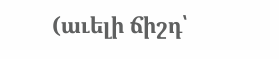(աւելի ճիշդ՝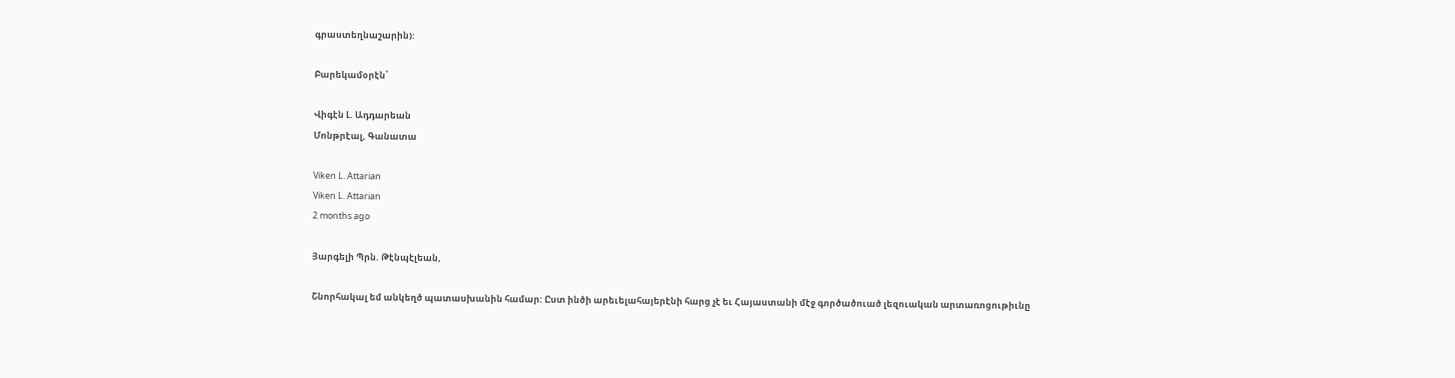գրաստեղնաշարին):

Բարեկամօրէն՝

Վիգէն Լ. Ադդարեան
Մոնթրէալ, Գանատա

Viken L. Attarian
Viken L. Attarian
2 months ago

Յարգելի Պրն. Թէնպէլեան,

Շնորհակալ եմ անկեղծ պատասխանին համար: Ըստ ինծի արեւելահայերէնի հարց չէ եւ Հայաստանի մէջ գործածուած լեզուական արտառոցութիւնը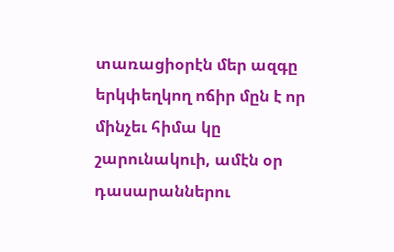տառացիօրէն մեր ազգը երկփեղկող ոճիր մըն է որ մինչեւ հիմա կը շարունակուի, ամէն օր դասարաններու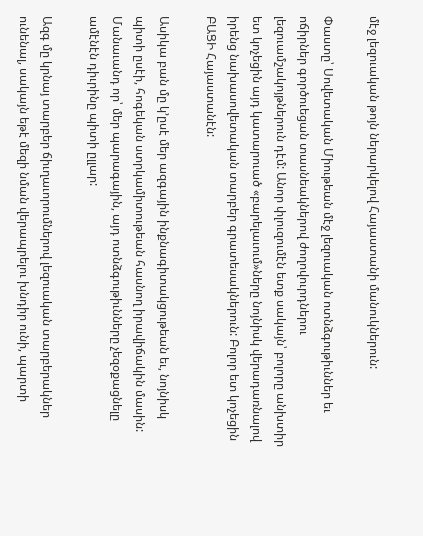մէջ լեզուական թոյն ներարկելով Հայաստանի մանուկներուն:

Փաստը՝ Սովետական Միութեան մէջ լեզուական ոտնձգութիւններ եւ ոճիրներ գործուեցան տասնեակներով ժողովուրդներու լեզուամշակոյթներուն դէմ: Անոր փլուզումէն ետք սակայն՝ բոլորը անխտիր ետ կոչեցին այդ կատարուած «բարելաւում»ները նոյնիսկ վերադառնալով իրենց նախասովետական տարբեր գրատեսակներուն: Բոլոր ետ կոչեցին ԲԱՑԻ Հայաստանէն:

Ասիկա բան մը կ’ըսէ մեր ազգային ինքնագիտակցութեան եւ, նոյնիսկ պիտի ըսէի, հոգեկան ստրկամիտութեան հասնող իրավիճակին մասին: Մանաւանդ որ՝ մեր պարագային, այդ ոտնձգութիւնները չեզօքացնելը ամէնէն դիւրինը պիտի ըլլար:

Ազգ մը կրնայ տարբեր ճիւղաւորումներով լեզուական տարբերակներ ունենալ, սակայն եթէ մեզի նման վերապրելու խնդիր ունի, պարտի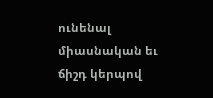ունենալ միասնական եւ ճիշդ կերպով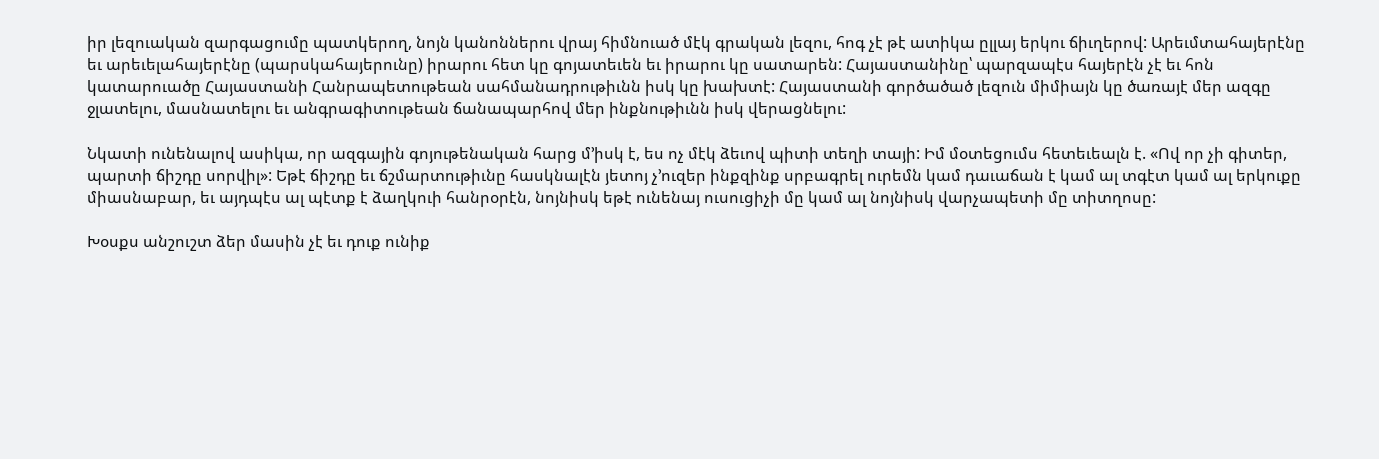իր լեզուական զարգացումը պատկերող, նոյն կանոններու վրայ հիմնուած մէկ գրական լեզու, հոգ չէ թէ ատիկա ըլլայ երկու ճիւղերով: Արեւմտահայերէնը եւ արեւելահայերէնը (պարսկահայերունը) իրարու հետ կը գոյատեւեն եւ իրարու կը սատարեն: Հայաստանինը՝ պարզապէս հայերէն չէ եւ հոն կատարուածը Հայաստանի Հանրապետութեան սահմանադրութիւնն իսկ կը խախտէ: Հայաստանի գործածած լեզուն միմիայն կը ծառայէ մեր ազգը ջլատելու, մասնատելու եւ անգրագիտութեան ճանապարհով մեր ինքնութիւնն իսկ վերացնելու:

Նկատի ունենալով ասիկա, որ ազգային գոյութենական հարց մ’իսկ է, ես ոչ մէկ ձեւով պիտի տեղի տայի: Իմ մօտեցումս հետեւեալն է. «Ով որ չի գիտեր, պարտի ճիշդը սորվիլ»: Եթէ ճիշդը եւ ճշմարտութիւնը հասկնալէն յետոյ չ’ուզեր ինքզինք սրբագրել ուրեմն կամ դաւաճան է կամ ալ տգէտ կամ ալ երկուքը միասնաբար, եւ այդպէս ալ պէտք է ձաղկուի հանրօրէն, նոյնիսկ եթէ ունենայ ուսուցիչի մը կամ ալ նոյնիսկ վարչապետի մը տիտղոսը:

Խօսքս անշուշտ ձեր մասին չէ եւ դուք ունիք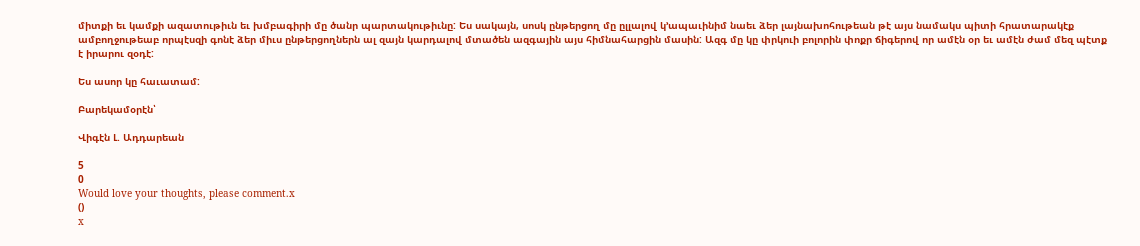միտքի եւ կամքի ազատութիւն եւ խմբագիրի մը ծանր պարտակութիւնը: Ես սակայն, սոսկ ընթերցող մը ըլլալով կ’ապաւինիմ նաեւ ձեր լայնախոհութեան թէ այս նամակս պիտի հրատարակէք ամբողջութեաբ որպէսզի գոնէ ձեր միւս ընթերցողներն ալ զայն կարդալով մտածեն ազգային այս հիմնահարցին մասին: Ազգ մը կը փրկուի բոլորին փոքր ճիգերով որ ամէն օր եւ ամէն ժամ մեզ պէտք է իրարու զօդէ:

Ես ասոր կը հաւատամ:

Բարեկամօրէն՝

Վիգէն Լ. Ադդարեան

5
0
Would love your thoughts, please comment.x
()
x